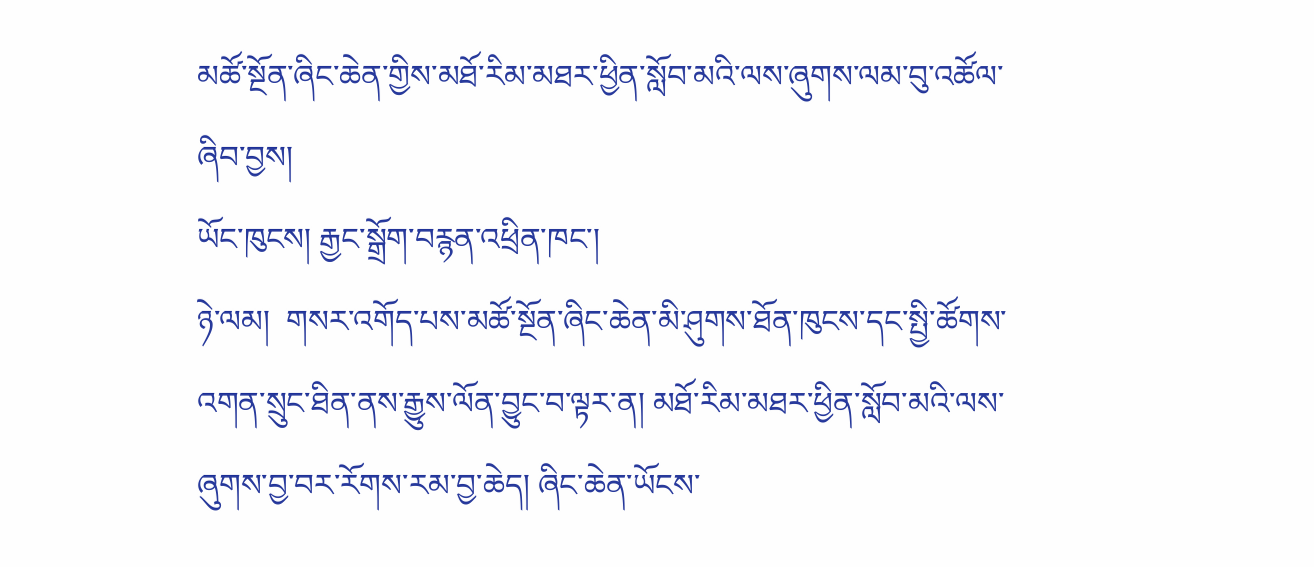མཚོ་སྔོན་ཞིང་ཆེན་གྱིས་མཐོ་རིམ་མཐར་ཕྱིན་སློབ་མའི་ལས་ཞུགས་ལམ་བུ་འཚོལ་ཞིབ་བྱས།
ཡོང་ཁུངས། རྒྱང་སྒྲོག་བརྙན་འཕྲིན་ཁང་།
ཉེ་ལམ།  གསར་འགོད་པས་མཚོ་སྔོན་ཞིང་ཆེན་མི་ཤུགས་ཐོན་ཁུངས་དང་སྤྱི་ཚོགས་འགན་སྲུང་ཐིན་ནས་རྒྱུས་ལོན་བྱུང་བ་ལྟར་ན། མཐོ་རིམ་མཐར་ཕྱིན་སློབ་མའི་ལས་ཞུགས་བྱ་བར་རོགས་རམ་བྱ་ཆེད། ཞིང་ཆེན་ཡོངས་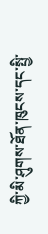ཀྱི་མི་ཤུགས་ཐོན་ཁུངས་དང་སྤྱི་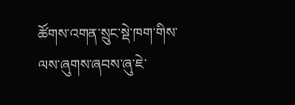ཚོགས་འགན་སྲུང་སྡེ་ཁག་གིས་ལས་ཞུགས་ཞབས་ཞུ་ཇེ་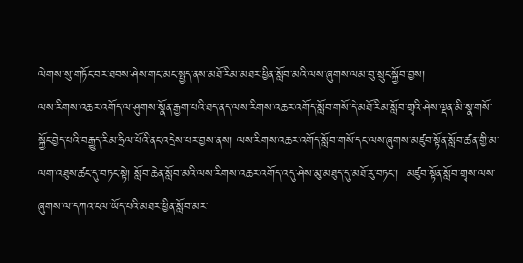ལེགས་སུ་གཏོང་བར་ཐབས་ཤེས་གང་མང་སྤྱད་ནས་མཐོ་རིམ་མཐར་ཕྱིན་སློབ་མའི་ལས་ཞུགས་ལམ་བུ་སྲུང་སྐྱོབ་བྱས།
ལས་རིགས་འཆར་འགོད་ལ་ཤུགས་སྣོན་རྒྱག་པའི་ཐད་ནད་ལས་རིགས་འཆར་འགོད་སློབ་གསོ་དེ་མཐོ་རིམ་སློབ་གྲྭའི་ཤེས་ལྡན་མི་སྣ་གསོ་སྐྱོང་བྱེད་པའི་བརྒྱུད་རིམ་ཧྲིལ་པོའི་ནང་འདྲེས་པར་བྱས་ནས། ལས་རིགས་འཆར་འགོད་སློབ་གསོ་དང་ལས་ཞུགས་མཛུབ་སྟོན་སློབ་ཚན་གྱི་མ་ལག་འཐུས་ཚང་དུ་བཏང་སྟེ། སློབ་ཆེན་སློབ་མའི་ལས་རིགས་འཆར་འགོད་འདུ་ཤེས་མུ་མཐུད་དུ་མཐོ་རུ་བཏང་།  མཛུབ་སྟོན་སློབ་གྲྭས་ལས་ཞུགས་ལ་དཀའ་ངལ་ཡོད་པའི་མཐར་ཕྱིན་སློབ་མར་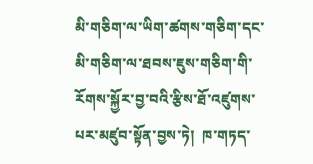མི་གཅིག་ལ་ཡིག་ཚགས་གཅིག་དང་མི་གཅིག་ལ་ཐབས་ཇུས་གཅིག་གི་རོགས་སྐྱོར་བྱ་བའི་རྩིས་ཐོ་འཛུགས་པར་མཛུབ་སྟོན་བྱས་ཏེ།  ཁ་གཏད་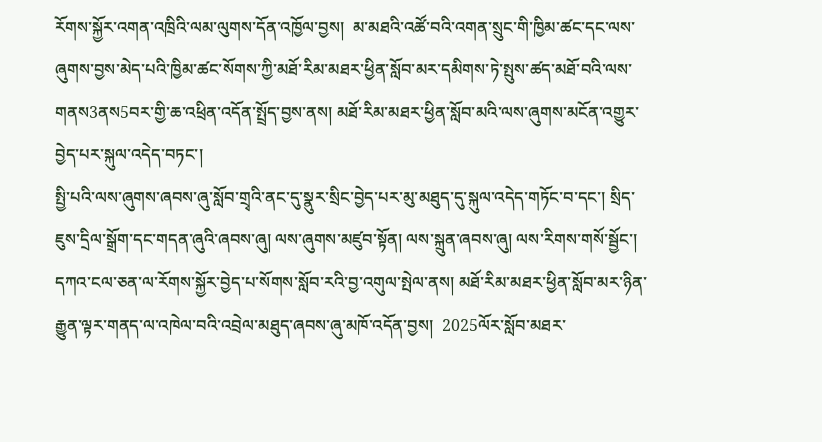རོགས་སྐྱོར་འགན་འཁྲིའི་ལམ་ལུགས་དོན་འཁྱོལ་བྱས།  མ་མཐའི་འཚོ་བའི་འགན་སྲུང་གི་ཁྱིམ་ཚང་དང་ལས་ཞུགས་བྱས་མེད་པའི་ཁྱིམ་ཚང་སོགས་ཀྱི་མཐོ་རིམ་མཐར་ཕྱིན་སློབ་མར་དམིགས་ཏེ་སྤུས་ཚད་མཐོ་བའི་ལས་གནས3ནས5བར་གྱི་ཆ་འཕྲིན་འདོན་སྤྲོད་བྱས་ནས། མཐོ་རིམ་མཐར་ཕྱིན་སློབ་མའི་ལས་ཞུགས་མངོན་འགྱུར་བྱེད་པར་སྐུལ་འདེད་བཏང་།
སྤྱི་པའི་ལས་ཞུགས་ཞབས་ཞུ་སློབ་གྲྭའི་ནང་དུ་སྣུར་སྲིང་བྱེད་པར་མུ་མཐུད་དུ་སྐུལ་འདེད་གཏོང་བ་དང་། སྲིད་ཇུས་དྲིལ་སྒྲོག་དང་གདན་ཞུའི་ཞབས་ཞུ། ལས་ཞུགས་མཛུབ་སྟོན། ལས་སྐྲུན་ཞབས་ཞུ། ལས་རིགས་གསོ་སྦྱོང་། དཀའ་ངལ་ཅན་ལ་རོགས་སྐྱོར་བྱེད་པ་སོགས་སློབ་རའི་བྱ་འགུལ་སྤེལ་ནས། མཐོ་རིམ་མཐར་ཕྱིན་སློབ་མར་ཉིན་རྒྱུན་ལྟར་གནད་ལ་འཁེལ་བའི་འབྲེལ་མཐུད་ཞབས་ཞུ་མཁོ་འདོན་བྱས།  2025ལོར་སློབ་མཐར་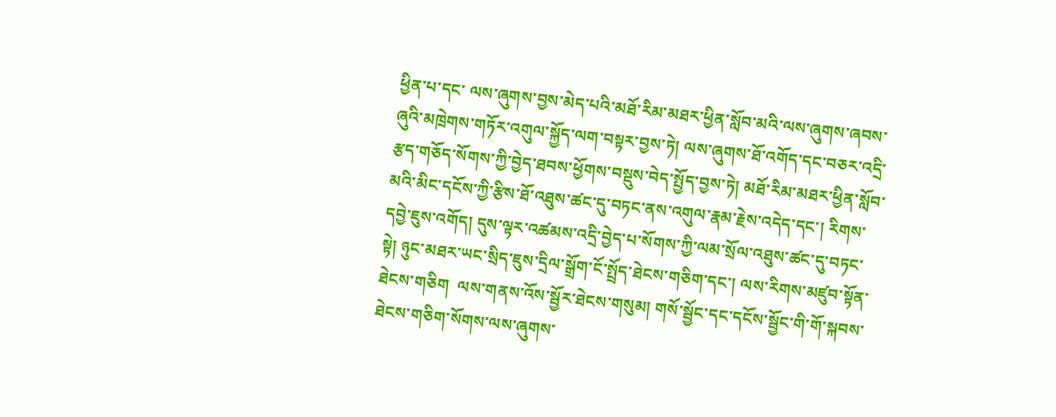ཕྱིན་པ་དང་ ལས་ཞུགས་བྱས་མེད་པའི་མཐོ་རིམ་མཐར་ཕྱིན་སློབ་མའི་ལས་ཞུགས་ཞབས་ཞུའི་མཁྲེགས་གཏོར་འགུལ་སྐྱོད་ལག་བསྟར་བྱས་ཏེ། ལས་ཞུགས་ཐོ་འགོད་དང་བཅར་འདྲི་རྩད་གཅོད་སོགས་ཀྱི་བྱེད་ཐབས་ཕྱོགས་བསྡུས་བེད་སྤྱོད་བྱས་ཏེ། མཐོ་རིམ་མཐར་ཕྱིན་སློབ་མའི་མིང་དངོས་ཀྱི་རྩིས་ཐོ་འཐུས་ཚང་དུ་བཏང་ནས་འགུལ་རྣམ་རྗེས་འདེད་དང་། རིགས་དབྱེ་ཇུས་འགོད། དུས་ལྟར་འཚམས་འདྲི་བྱེད་པ་སོགས་ཀྱི་ལམ་སྲོལ་འཐུས་ཚང་དུ་བཏང་སྟེ། ཉུང་མཐར་ཡང་སྲིད་ཇུས་དྲིལ་སྒྲོག་ངོ་སྤྲོད་ཐེངས་གཅིག་དང་། ལས་རིགས་མཛུབ་སྟོན་ཐེངས་གཅིག  ལས་གནས་འོས་སྦྱོར་ཐེངས་གསུམ། གསོ་སྦྱོང་དང་དངོས་སྦྱོང་གི་གོ་སྐབས་ཐེངས་གཅིག་སོགས་ལས་ཞུགས་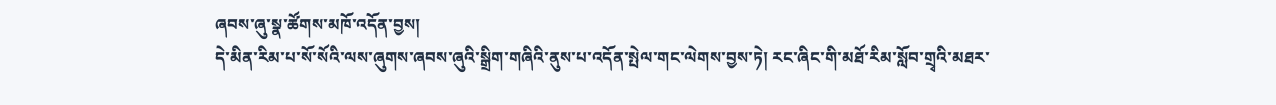ཞབས་ཞུ་སྣ་ཚོགས་མཁོ་འདོན་བྱས།
དེ་མིན་རིམ་པ་སོ་སོའི་ལས་ཞུགས་ཞབས་ཞུའི་སྒྲིག་གཞིའི་ནུས་པ་འདོན་སྤེལ་གང་ལེགས་བྱས་ཏེ། རང་ཞིང་གི་མཐོ་རིམ་སློབ་གྲྭའི་མཐར་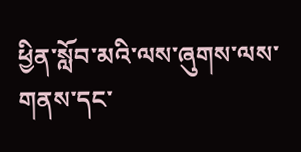ཕྱིན་སློབ་མའི་ལས་ཞུགས་ལས་གནས་དང་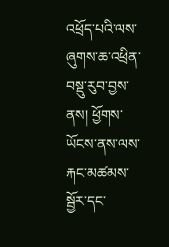འཕྲོད་པའི་ལས་ཞུགས་ཆ་འཕྲིན་བསྡུ་རུབ་བྱས་ནས། ཕྱོགས་ཡོངས་ནས་ལས་རྐང་མཚམས་སྦྱོར་དང་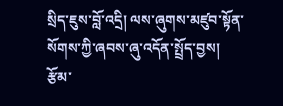སྲིད་ཇུས་བློ་འདྲི། ལས་ཞུགས་མཛུབ་སྟོན་སོགས་ཀྱི་ཞབས་ཞུ་འདོན་སྤྲོད་བྱས།
རྩོམ་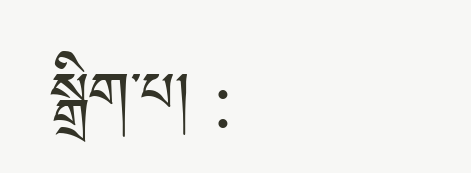སྒྲིག་པ། :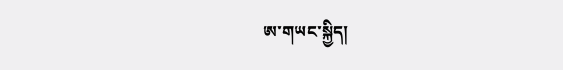ཨ་གཡང་སྐྱིད།